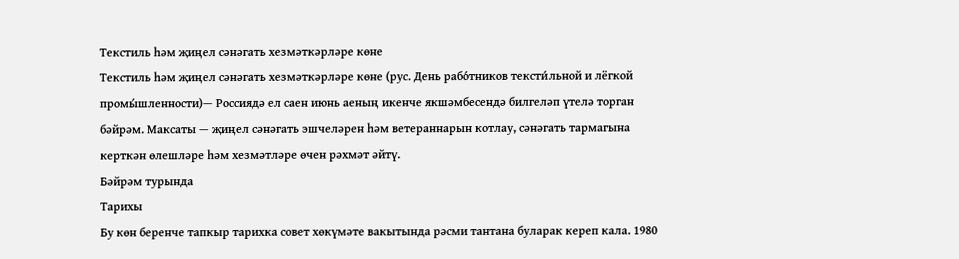Текстиль һәм җиңел сәнәгать хезмәткәрләре көне
Текстиль һәм җиңел сәнәгать хезмәткәрләре көне (рус. День рабо́тников тексти́льной и лёгкой промы́шленности)— Россиядә ел саен июнь аеның икенче якшәмбесендә билгеләп үтелә торган бәйрәм. Максаты — җиңел сәнәгать эшчеләрен һәм ветераннарын котлау, сәнәгать тармагына керткән өлешләре һәм хезмәтләре өчен рәхмәт әйтү.
Бәйрәм турында
Тарихы
Бу көн беренче тапкыр тарихка совет хөкүмәте вакытында рәсми тантана буларак кереп кала. 1980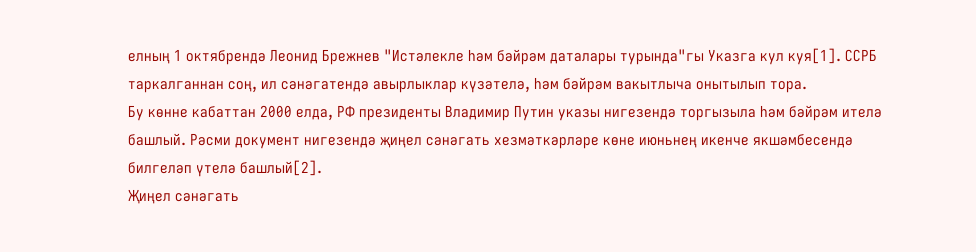елның 1 октябрендә Леонид Брежнев "Истәлекле һәм бәйрәм даталары турында"гы Указга кул куя[1]. ССРБ таркалганнан соң, ил сәнәгатендә авырлыклар күзәтелә, һәм бәйрәм вакытлыча онытылып тора.
Бу көнне кабаттан 2000 елда, РФ президенты Владимир Путин указы нигезендә торгызыла һәм бәйрәм ителә башлый. Рәсми документ нигезендә җиңел сәнәгать хезмәткәрләре көне июньнең икенче якшәмбесендә билгеләп үтелә башлый[2].
Җиңел сәнәгать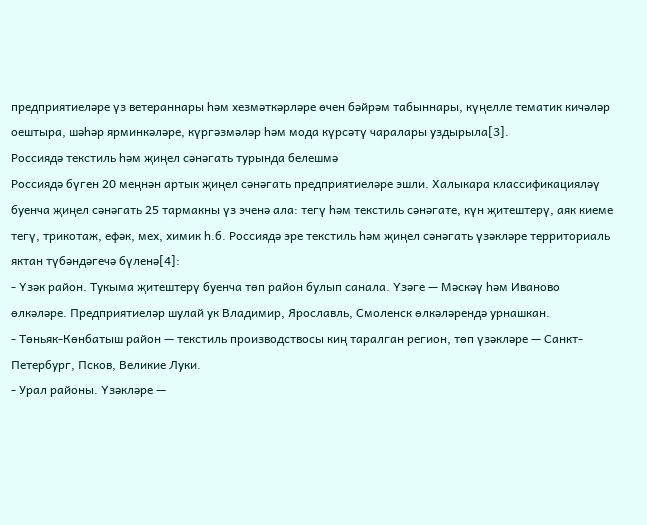предприятиеләре үз ветераннары һәм хезмәткәрләре өчен бәйрәм табыннары, күңелле тематик кичәләр оештыра, шәһәр ярминкәләре, күргәзмәләр һәм мода күрсәтү чаралары уздырыла[3].
Россиядә текстиль һәм җиңел сәнәгать турында белешмә
Россиядә бүген 20 меңнән артык җиңел сәнәгать предприятиеләре эшли. Халыкара классификацияләү буенча җиңел сәнәгать 25 тармакны үз эченә ала: тегү һәм текстиль сәнәгате, күн җитештерү, аяк киеме тегү, трикотаж, ефәк, мех, химик һ.б. Россиядә эре текстиль һәм җиңел сәнәгать үзәкләре территориаль яктан түбәндәгечә бүленә[4]:
- Үзәк район. Тукыма җитештерү буенча төп район булып санала. Үзәге — Мәскәү һәм Иваново өлкәләре. Предприятиеләр шулай ук Владимир, Ярославль, Смоленск өлкәләрендә урнашкан.
- Төньяк-Көнбатыш район — текстиль производствосы киң таралган регион, төп үзәкләре — Санкт-Петербург, Псков, Великие Луки.
- Урал районы. Үзәкләре —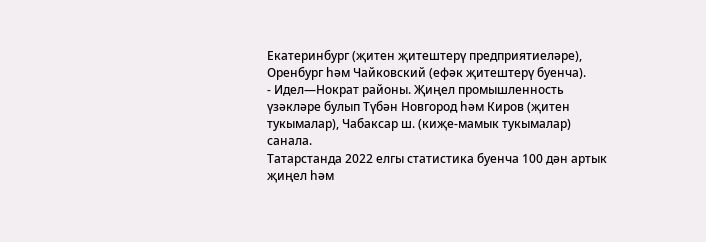Екатеринбург (җитен җитештерү предприятиеләре), Оренбург һәм Чайковский (ефәк җитештерү буенча).
- Идел—Нократ районы. Җиңел промышленность үзәкләре булып Түбән Новгород һәм Киров (җитен тукымалар), Чабаксар ш. (киҗе-мамык тукымалар) санала.
Татарстанда 2022 елгы статистика буенча 100 дән артык җиңел һәм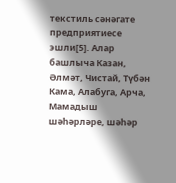текстиль сәнәгате предприятиесе эшли[5]. Алар башлыча Казан, Әлмәт, Чистай, Түбән Кама, Алабуга, Арча, Мамадыш шәһәрләре, шәһәр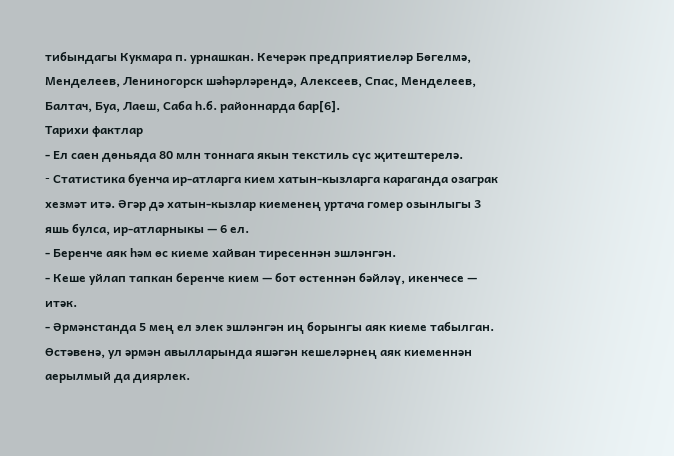тибындагы Кукмара п. урнашкан. Кечерәк предприятиеләр Бөгелмә, Менделеев, Лениногорск шәһәрләрендә, Алексеев, Спас, Менделеев, Балтач, Буа, Лаеш, Саба һ.б. районнарда бар[6].
Тарихи фактлар
- Ел саен дөньяда 80 млн тоннага якын текстиль сүс җитештерелә.
- Cтатистика буенча ир-атларга кием хатын-кызларга караганда озаграк хезмәт итә. Әгәр дә хатын-кызлар киеменең уртача гомер озынлыгы 3 яшь булса, ир-атларныкы — 6 ел.
- Беренче аяк һәм өс киеме хайван тиресеннән эшләнгән.
- Кеше уйлап тапкан беренче кием — бот өстеннән бәйләү, икенчесе — итәк.
- Әрмәнстанда 5 мең ел элек эшләнгән иң борынгы аяк киеме табылган. Өстәвенә, ул әрмән авылларында яшәгән кешеләрнең аяк киеменнән аерылмый да диярлек.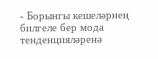- Борынгы кешеләрнең билгеле бер мода тенденцияләренә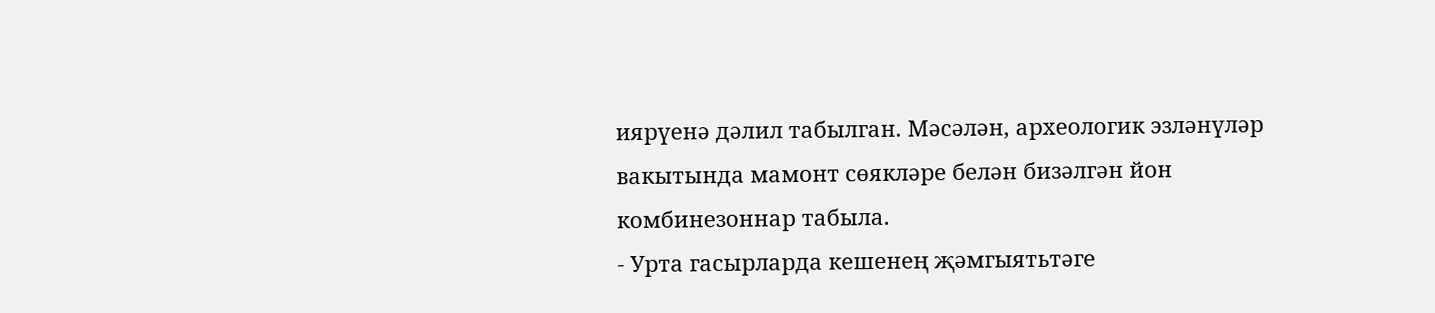иярүенә дәлил табылган. Мәсәлән, археологик эзләнүләр вакытында мамонт сөякләре белән бизәлгән йон комбинезоннар табыла.
- Урта гасырларда кешенең җәмгыятьтәге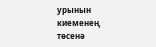урынын киеменең төсенә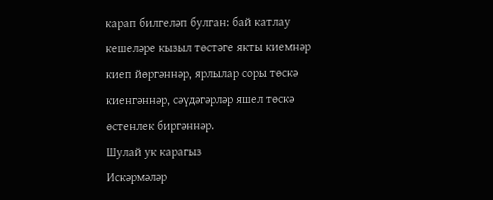карап билгеләп булган: бай катлау кешеләре кызыл төстәге якты киемнәр киеп йөргәннәр, ярлылар соры төскә киенгәннәр, сәүдәгәрләр яшел төскә өстенлек биргәннәр.
Шулай ук карагыз
Искәрмәләр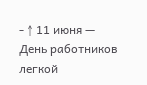- ↑ 11 июня — День работников легкой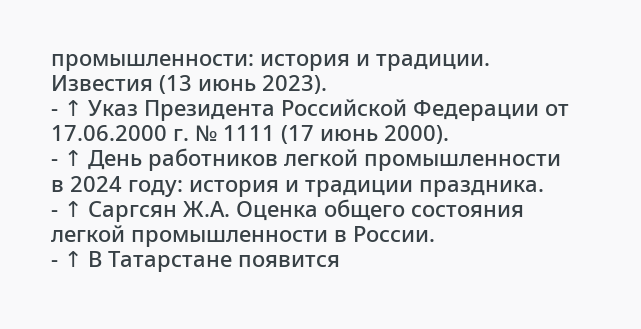промышленности: история и традиции. Известия (13 июнь 2023).
- ↑ Указ Президента Российской Федерации от 17.06.2000 г. № 1111 (17 июнь 2000).
- ↑ День работников легкой промышленности в 2024 году: история и традиции праздника.
- ↑ Саргсян Ж.А. Оценка общего состояния легкой промышленности в России.
- ↑ В Татарстане появится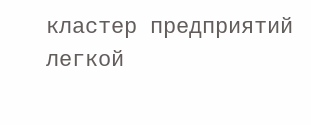кластер предприятий легкой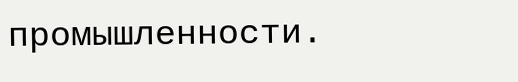промышленности.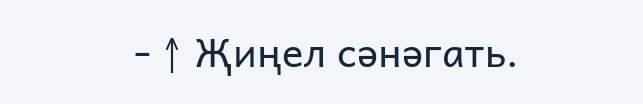- ↑ Җиңел сәнәгать.